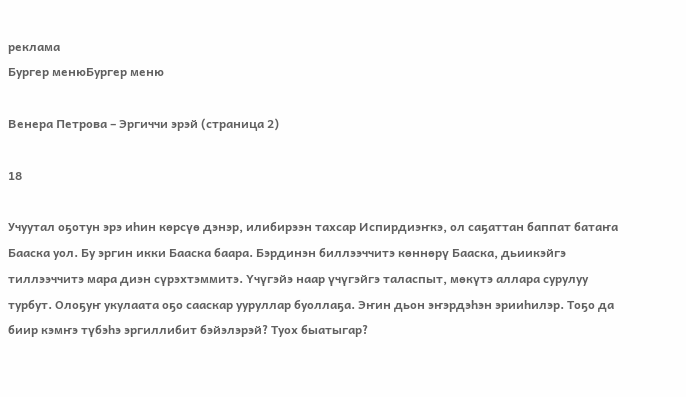реклама
Бургер менюБургер меню

Венера Петрова – Эргиччи эрэй (страница 2)

18

Учуутал оҕотун эрэ иһин көрсүө дэнэр, илибирээн тахсар Испирдиэҥкэ, ол саҕаттан баппат батаҥа Бааска уол. Бу эргин икки Бааска баара. Бэрдинэн биллээччитэ көннөрү Бааска, дьиикэйгэ тиллээччитэ мара диэн сүрэхтэммитэ. Yчүгэйэ наар үчүгэйгэ таласпыт, мөкүтэ аллара сурулуу турбут. Олоҕуҥ укулаата оҕо сааскар ууруллар буоллаҕа. Эҥин дьон эҥэрдэһэн эрииһилэр. Тоҕо да биир кэмҥэ түбэһэ эргиллибит бэйэлэрэй? Туох быатыгар?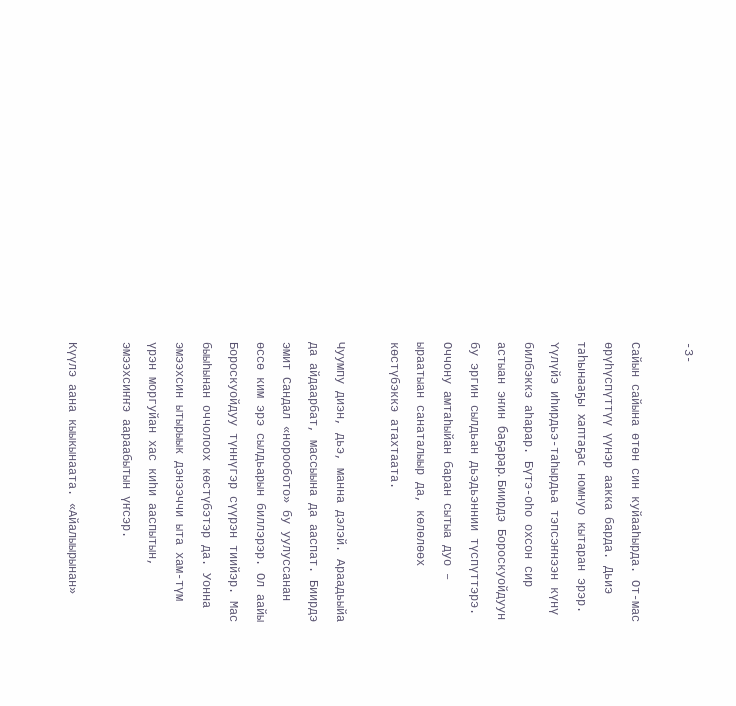-3-

Сайын сайына өтөн син куйааһырда. От-мас өрүһүспүттүү үүнэр аакка барда. Дьиэ таһынааҕы хаптаҕас номнуо кытаран эрэр. Yүлүйэ иһирдьэ-таһырдьа тэпсэҥнээн күнү билбэккэ аһарар. Бүтэ-оһо охсон сир астыан эҥин баҕарар. Биирдэ Бороскуойдуун бу эргин сылдьан дьэдьэннии түспүттэрэ. Оччону амтаһыйан баран сытыа дуо – ыраатыан санаталыыр да, көлөлөөх көстүбэккэ атахтаата.

Чуумпу диэн, дьэ, манна дэлэй. Араадьыйа да айдаарбат, массыына да ааспат. Биирдэ эмит Сандал «норообото» бу уулуссанан өссө ким эрэ сылдьарын биллэрэр. Ол аайы Бороскуойдуу түннүгэр сүүрэн тиийэр. Мас быыһынан оччолоох көстүбэтэр да. Уонна эмээхсин ытырыык дэнээччи ыта хам-түм үрэн моргуйан хас киһи ааспытын, эмээхсиҥҥэ аараабытын үҥсэр.

Күүлэ аана кыыкынаата. «Айалыырынан»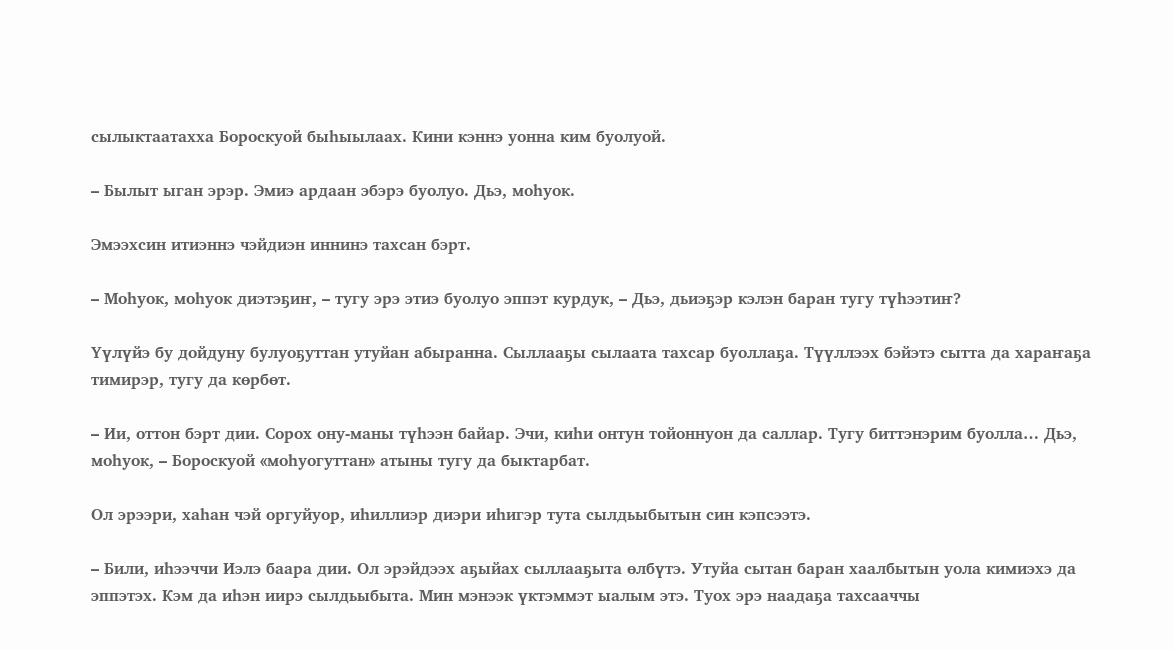сылыктаатахха Бороскуой быһыылаах. Кини кэннэ уонна ким буолуой.

– Былыт ыган эрэр. Эмиэ ардаан эбэрэ буолуо. Дьэ, моһуок.

Эмээхсин итиэннэ чэйдиэн иннинэ тахсан бэрт.

– Моһуок, моһуок диэтэҕиҥ, – тугу эрэ этиэ буолуо эппэт курдук, – Дьэ, дьиэҕэр кэлэн баран тугу түһээтиҥ?

Yүлүйэ бу дойдуну булуоҕуттан утуйан абыранна. Сыллааҕы сылаата тахсар буоллаҕа. Түүллээх бэйэтэ сытта да хараҥаҕа тимирэр, тугу да көрбөт.

– Ии, оттон бэрт дии. Сорох ону-маны түһээн байар. Эчи, киһи онтун тойоннуон да саллар. Тугу биттэнэрим буолла… Дьэ, моһуок, – Бороскуой «моһуогуттан» атыны тугу да быктарбат.

Ол эрээри, хаһан чэй оргуйуор, иһиллиэр диэри иһигэр тута сылдьыбытын син кэпсээтэ.

– Били, иһээччи Иэлэ баара дии. Ол эрэйдээх аҕыйах сыллааҕыта өлбүтэ. Утуйа сытан баран хаалбытын уола кимиэхэ да эппэтэх. Кэм да иһэн иирэ сылдьыбыта. Мин мэнээк үктэммэт ыалым этэ. Туох эрэ наадаҕа тахсааччы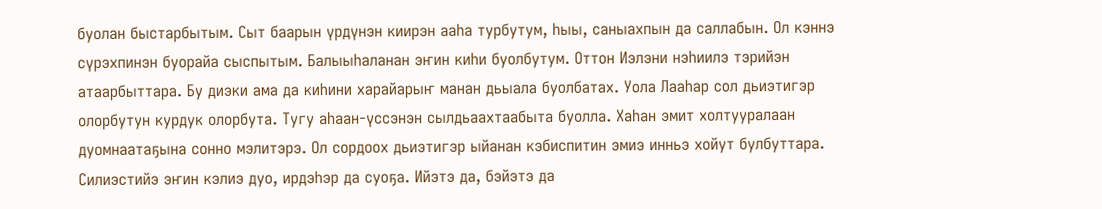буолан быстарбытым. Сыт баарын үрдүнэн киирэн ааһа турбутум, һыы, саныахпын да саллабын. Ол кэннэ сүрэхпинэн буорайа сыспытым. Балыыһаланан эҥин киһи буолбутум. Оттон Иэлэни нэһиилэ тэрийэн атаарбыттара. Бу диэки ама да киһини харайарыҥ манан дьыала буолбатах. Уола Лааһар сол дьиэтигэр олорбутун курдук олорбута. Тугу аһаан-үссэнэн сылдьаахтаабыта буолла. Хаһан эмит холтууралаан дуомнаатаҕына сонно мэлитэрэ. Ол сордоох дьиэтигэр ыйанан кэбиспитин эмиэ инньэ хойут булбуттара. Силиэстийэ эҥин кэлиэ дуо, ирдэһэр да суоҕа. Ийэтэ да, бэйэтэ да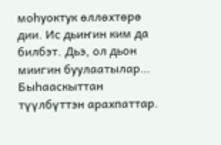моһуоктук өллөхтөрө дии. Ис дьиҥин ким да билбэт. Дьэ, ол дьон миигин буулаатылар… Быһааскыттан түүлбүттэн арахпаттар.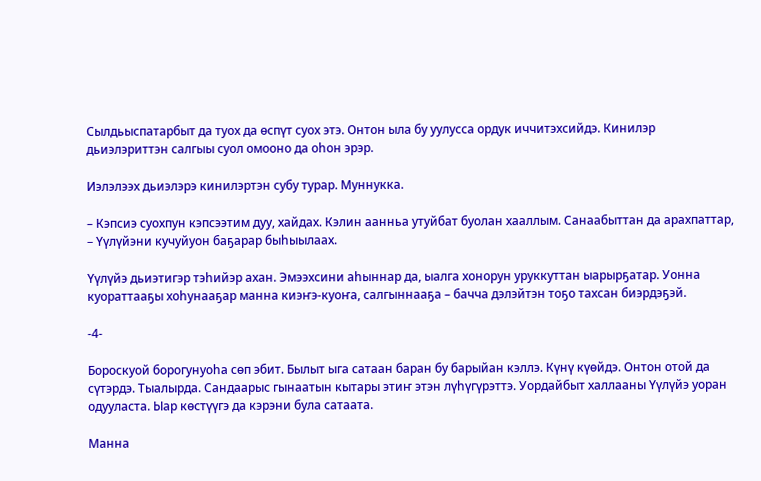Сылдьыспатарбыт да туох да өспүт суох этэ. Онтон ыла бу уулусса ордук иччитэхсийдэ. Кинилэр дьиэлэриттэн салгыы суол омооно да оһон эрэр.

Иэлэлээх дьиэлэрэ кинилэртэн субу турар. Муннукка.

– Кэпсиэ суохпун кэпсээтим дуу, хайдах. Кэлин аанньа утуйбат буолан хааллым. Санаабыттан да арахпаттар, – Yүлүйэни кучуйуон баҕарар быһыылаах.

Yүлүйэ дьиэтигэр тэһийэр ахан. Эмээхсини аһыннар да, ыалга хонорун уруккуттан ыарырҕатар. Уонна куораттааҕы хоһунааҕар манна киэҥэ-куоҥа, салгыннааҕа – бачча дэлэйтэн тоҕо тахсан биэрдэҕэй.

-4-

Бороскуой борогунуоһа сөп эбит. Былыт ыга сатаан баран бу барыйан кэллэ. Күнү күөйдэ. Онтон отой да сүтэрдэ. Тыалырда. Сандаарыс гынаатын кытары этиҥ этэн лүһүгүрэттэ. Уордайбыт халлааны Yүлүйэ уоран одууласта. Ыар көстүүгэ да кэрэни була сатаата.

Манна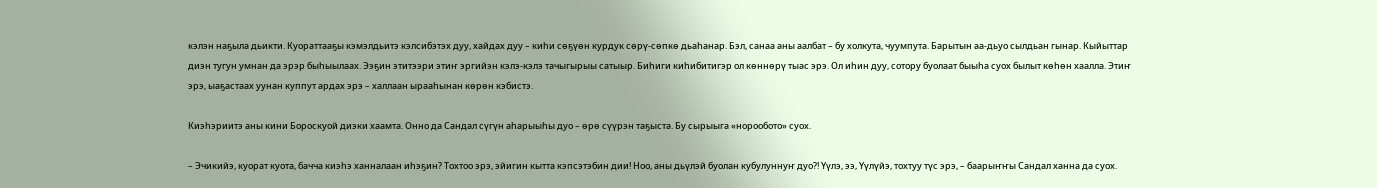кэлэн наҕыла дьикти. Куораттааҕы кэмэлдьитэ кэлсибэтэх дуу, хайдах дуу – киһи сөҕүөн курдук сөрү-сөпкө дьаһанар. Бэл, санаа аны аалбат – бу холкута, чуумпута. Барытын аа-дьуо сылдьан гынар. Кыйыттар диэн тугун умнан да эрэр быһыылаах. Ээҕин этитээри этиҥ эргийэн кэлэ-кэлэ тачыгырыы сатыыр. Биһиги киһибитигэр ол көннөрү тыас эрэ. Ол иһин дуу, сотору буолаат быыһа суох былыт көһөн хаалла. Этиҥ эрэ, ыаҕастаах уунан куппут ардах эрэ – халлаан ырааһынан көрөн кэбистэ.

Киэһэриитэ аны кини Бороскуой диэки хаамта. Онно да Сандал сүгүн аһарыыһы дуо – өрө сүүрэн таҕыста. Бу сырыыга «норообото» суох.

– Эчикийэ, куорат куота, бачча киэһэ ханналаан иһэҕин? Тохтоо эрэ, эйигин кытта кэпсэтэбин дии! Ноо, аны дьүлэй буолан кубулуннуҥ дуо?! Yүлэ, ээ, Yүлүйэ, тохтуу түс эрэ, – баарыҥҥы Сандал ханна да суох.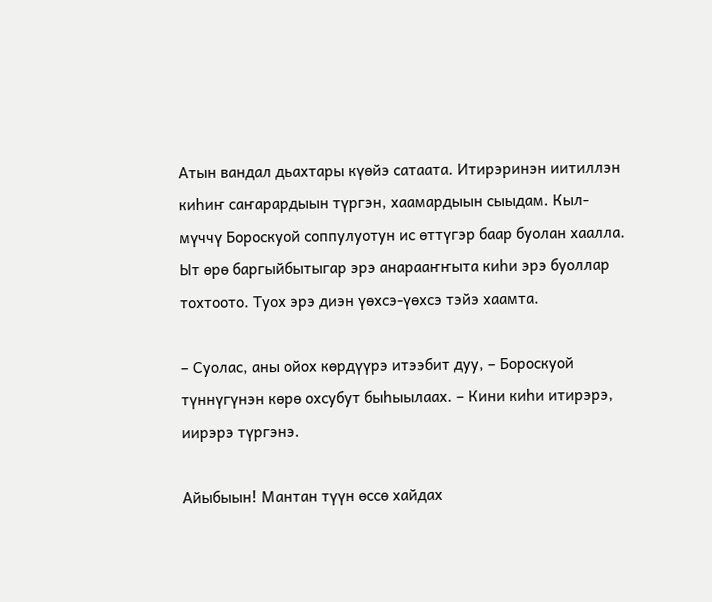Атын вандал дьахтары күөйэ сатаата. Итирэринэн иитиллэн киһиҥ саҥарардыын түргэн, хаамардыын сыыдам. Кыл-мүччү Бороскуой соппулуотун ис өттүгэр баар буолан хаалла. Ыт өрө баргыйбытыгар эрэ анарааҥҥыта киһи эрэ буоллар тохтоото. Туох эрэ диэн үөхсэ-үөхсэ тэйэ хаамта.

– Суолас, аны ойох көрдүүрэ итээбит дуу, – Бороскуой түннүгүнэн көрө охсубут быһыылаах. – Кини киһи итирэрэ, иирэрэ түргэнэ.

Айыбыын! Мантан түүн өссө хайдах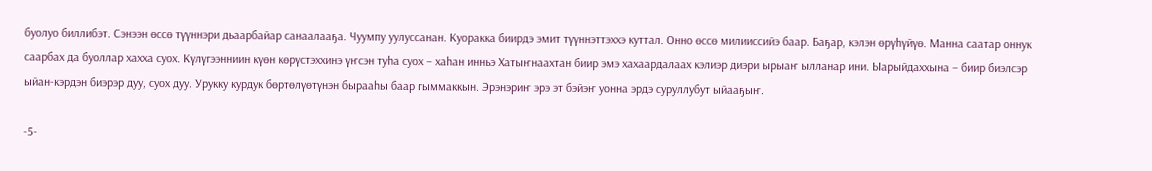буолуо биллибэт. Сэнээн өссө түүннэри дьаарбайар санаалааҕа. Чуумпу уулуссанан. Куоракка биирдэ эмит түүннэттэххэ куттал. Онно өссө милииссийэ баар. Баҕар, кэлэн өрүһүйүө. Манна саатар оннук саарбах да буоллар хахха суох. Күлүгээнниин күөн көрүстэххинэ үҥсэн туһа суох – хаһан инньэ Хатыҥнаахтан биир эмэ хахаардалаах кэлиэр диэри ырыаҥ ылланар ини. Ыарыйдаххына – биир биэлсэр ыйан-кэрдэн биэрэр дуу, суох дуу. Урукку курдук бөртөлүөтүнэн бырааһы баар гыммаккын. Эрэнэриҥ эрэ эт бэйэҥ уонна эрдэ суруллубут ыйааҕыҥ.

-5-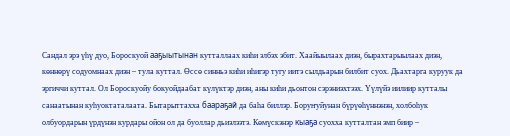Сандал эрэ үһү дуо, Бороскуой ааҕыытынан кутталлаах киһи элбэх эбит. Хаайыылаах диэн, бырахтарыылаах диэн, көннөрү содуомнаах диэн – тула куттал. Өссө синньэ киһи иһигэр тугу иитэ сылдьарын билбит суох. Дьахтарга куруук да эргиччи куттал. Ол Бороскуойу бокуойдаабат күлүктэр диэн, аны киһи дьонтон сэрэниэхтээх. Yүлүйэ иилиир кутталы санаатынан куһуоктаталаата. Бытарыттахха баараҕай да баһа биллэр. Боруҥуйунан бүрүөһүннэнэн, холбоһук олбуордарын үрдүнэн курдары ойон ол да буоллар дьиэлээтэ. Көмүскэнэр кыаҕа суохха кутталтан эмп биир –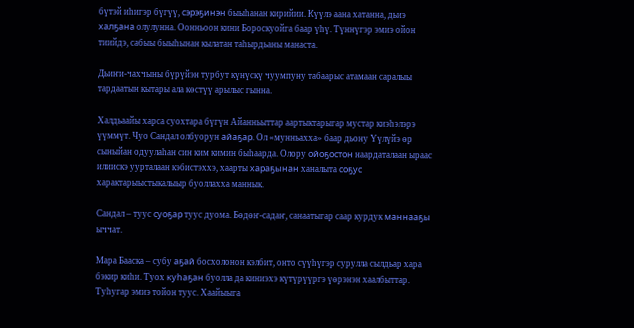бүтэй иһигэр бүгүү, сэрэҕинэн быыһанан кирийии. Күүлэ аана хатанна, дьиэ халҕана олулунна. Оонньоон кини Бороскуойга баар үһү. Түннүгэр эмиэ ойон тиийдэ, сабыы быыһынан кылатан таһырдьаны манаста.

Дьиҥи-чахчыны бүрүйэн турбут күнүскү чуумпуну табаарыс атамаан саралыы тардаатын кытары ала көстүү арылыс гынна.

Халдьаайы харса суохтара бүгүн Айанньыттар аартыктарыгар мустар киэһэлэрэ үүммүт. Чуо Сандал олбуорун айаҕар. Ол «мунньахха» баар дьону Yүлүйэ өр сыныйан одуулаһан син ким кимин быһаарда. Олору ойоҕостон наардаталаан ыраас илиискэ уурталаан кэбистэххэ, хаарты хараҕынан ханалыта соҕус характарыыстыкалыыр буоллахха маннык.

Сандал – туус суоҕар туус дуома. Бөдөҥ-садаҥ, санаатыгар саар курдук маннааҕы ыччат.

Мара Бааска – субу аҕай босхолонон кэлбит, онто сүүһүгэр сурулла сылдьар хара бэкир киһи. Туох куһаҕан буолла да киниэхэ күтүрүүргэ үөрэнэн хаалбыттар. Туһугар эмиэ тойон туус. Хаайыыга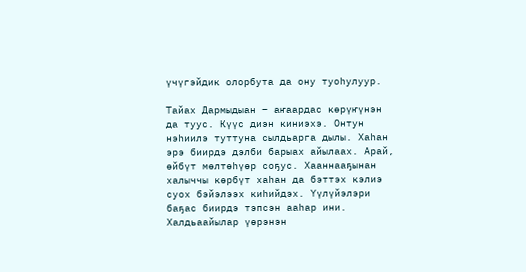үчүгэйдик олорбута да ону туоһулуур.

Тайах Дармыдыан – аҥаардас көрүҥүнэн да туус. Күүс диэн киниэхэ. Онтун нэһиилэ туттуна сылдьарга дылы. Хаһан эрэ биирдэ дэлби барыах айылаах. Арай, өйбүт мөлтөһүөр соҕус. Хааннааҕынан халыччы көрбүт хаһан да бэттэх кэлиэ суох бэйэлээх киһийдэх. Yүлүйэлэри баҕас биирдэ тэпсэн ааһар ини. Халдьаайылар үөрэнэн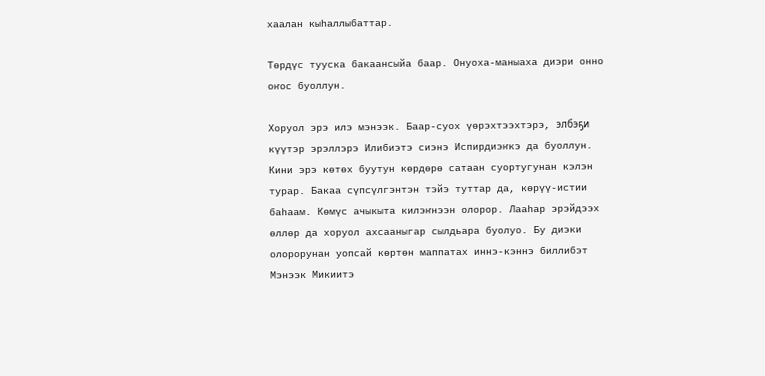хаалан кыһаллыбаттар.

Төрдүс тууска бакаансыйа баар. Онуоха-маныаха диэри онно оҥос буоллун.

Хоруол эрэ илэ мэнээк. Баар-суох үөрэхтээхтэрэ, элбэҕи күүтэр эрэллэрэ Илибиэтэ сиэнэ Испирдиэҥкэ да буоллун. Кини эрэ көтөх буутун көрдөрө сатаан суортугунан кэлэн турар. Бакаа сүпсүлгэнтэн тэйэ туттар да, көрүү-истии баһаам. Көмүс ачыкыта килэҥнээн олорор. Лааһар эрэйдээх өллөр да хоруол ахсааныгар сылдьара буолуо. Бу диэки олорорунан уопсай көртөн маппатах иннэ-кэннэ биллибэт Мэнээк Микиитэ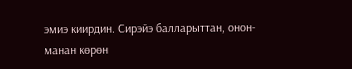эмиэ киирдин. Сирэйэ балларыттан, онон-манан көрөн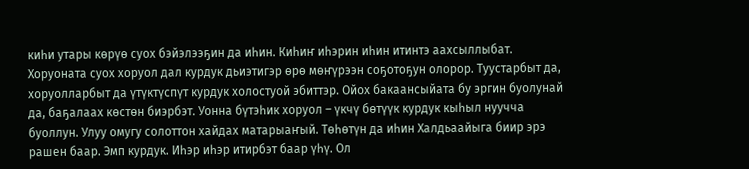киһи утары көрүө суох бэйэлээҕин да иһин. Киһиҥ иһэрин иһин итинтэ аахсыллыбат. Хоруоната суох хоруол дал курдук дьиэтигэр өрө мөҥүрээн соҕотоҕун олорор. Туустарбыт да, хоруолларбыт да үтүктүспүт курдук холостуой эбиттэр. Ойох бакаансыйата бу эргин буолунай да, баҕалаах көстөн биэрбэт. Уонна бүтэһик хоруол – үкчү бөтүүк курдук кыһыл нуучча буоллун. Улуу омугу солоттон хайдах матарыаҥый. Төһөтүн да иһин Халдьаайыга биир эрэ рашен баар. Эмп курдук. Иһэр иһэр итирбэт баар үһү. Ол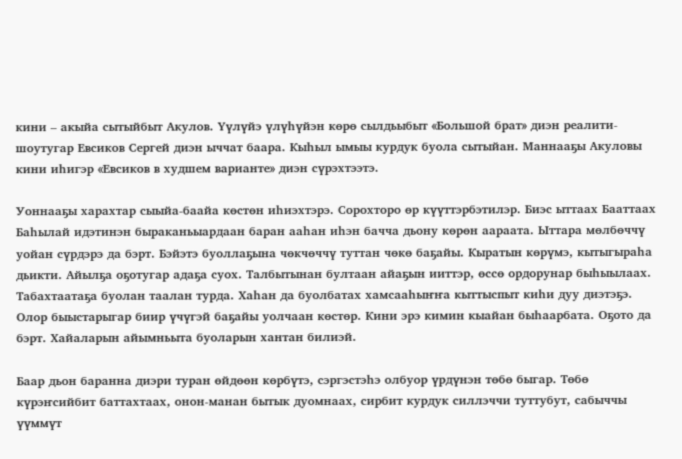кини – акыйа сытыйбыт Акулов. Yүлүйэ үлүһүйэн көрө сылдьыбыт «Большой брат» диэн реалити-шоутугар Евсиков Сергей диэн ыччат баара. Кыһыл ымыы курдук буола сытыйан. Маннааҕы Акуловы кини иһигэр «Евсиков в худшем варианте» диэн сүрэхтээтэ.

Уоннааҕы харахтар сыыйа-баайа көстөн иһиэхтэрэ. Сорохторо өр күүттэрбэтилэр. Биэс ыттаах Бааттаах Баһылай идэтинэн быраканьыардаан баран ааһан иһэн бачча дьону көрөн аараата. Ыттара мөлбөччү уойан сүрдэрэ да бэрт. Бэйэтэ буоллаҕына чөкчөччү туттан чөкө баҕайы. Кыратын көрүмэ, кытыгыраһа дьикти. Айылҕа оҕотугар адаҕа суох. Талбытынан бултаан айаҕын ииттэр, өссө ордорунар быһыылаах. Табахтаатаҕа буолан таалан турда. Хаһан да буолбатах хамсааһыҥҥа кыттыспыт киһи дуу диэтэҕэ. Олор быыстарыгар биир үчүгэй баҕайы уолчаан көстөр. Кини эрэ кимин кыайан быһаарбата. Оҕото да бэрт. Хайаларын айымньыта буоларын хантан билиэй.

Баар дьон баранна диэри туран өйдөөн көрбүтэ, сэргэстэһэ олбуор үрдүнэн төбө быгар. Төбө күрэҥсийбит баттахтаах, онон-манан бытык дуомнаах, сирбит курдук силлэччи туттубут, сабыччы үүммүт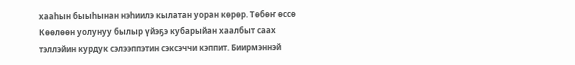хааһын быыһынан нэһиилэ кылатан уоран көрөр. Төбөҥ өссө Көөлөөн уолунуу былыр үйэҕэ кубарыйан хаалбыт саах тэллэйин курдук сэлээппэтин сэксэччи кэппит. Биирмэннэй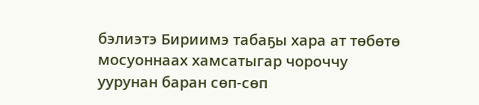бэлиэтэ Бириимэ табаҕы хара ат төбөтө мосуоннаах хамсатыгар чороччу уурунан баран сөп-сөп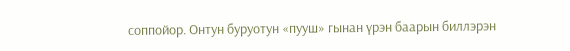соппойор. Онтун буруотун «пууш» гынан үрэн баарын биллэрэн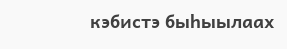кэбистэ быһыылаах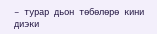– турар дьон төбөлөрө кини диэки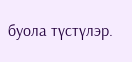буола түстүлэр.